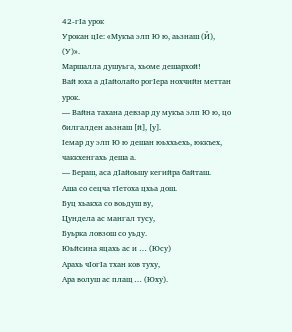42-гIа урок
Урокан цIе: «Мукъа элп Ю ю, аьзнаш (Й), (У)».
Маршалла душуьга, хьоме дешархой!
Вай юха а дIайолайо рогIера нохчийн меттан урок.
— Вайна тахана девзар ду мукъа элп Ю ю, цо билгалден аьзнаш [й], [у].
Iемар ду элп Ю ю дешан юьххьехь, юккъех, чаккхенгахь деша а.
— Бераш, аса дIайоьшу кегийра байташ.
Аша со сецча тIетоха цхьа дош.
Буц хьакха со воьдуш ву,
Цундела ас мангал тусу,
Буьрка ловзош со уьду.
Юьйсина яцахь ас и … (Юсу)
Арахь чIогIа тхан ков туху,
Ара волуш ас плащ … (Юху).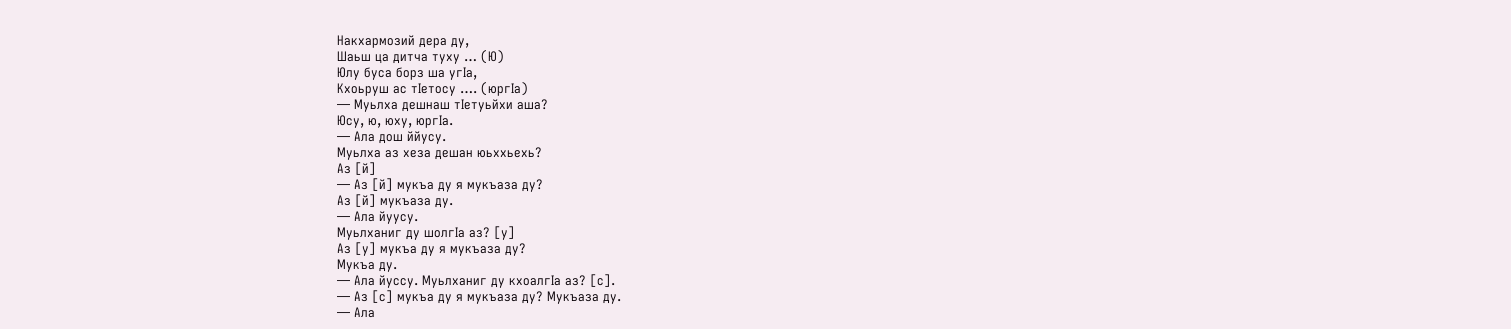Накхармозий дера ду,
Шаьш ца дитча туху … (Ю)
Юлу буса борз ша угIа,
Кхоьруш ас тIетосу …. (юргIа)
— Муьлха дешнаш тIетуьйхи аша?
Юсу, ю, юху, юргIа.
— Ала дош ййусу.
Муьлха аз хеза дешан юьххьехь?
Аз [й]
— Аз [й] мукъа ду я мукъаза ду?
Аз [й] мукъаза ду.
— Ала йуусу.
Муьлханиг ду шолгIа аз? [у]
Аз [у] мукъа ду я мукъаза ду?
Мукъа ду.
— Ала йуссу. Муьлханиг ду кхоалгIа аз? [с].
— Аз [с] мукъа ду я мукъаза ду? Мукъаза ду.
— Ала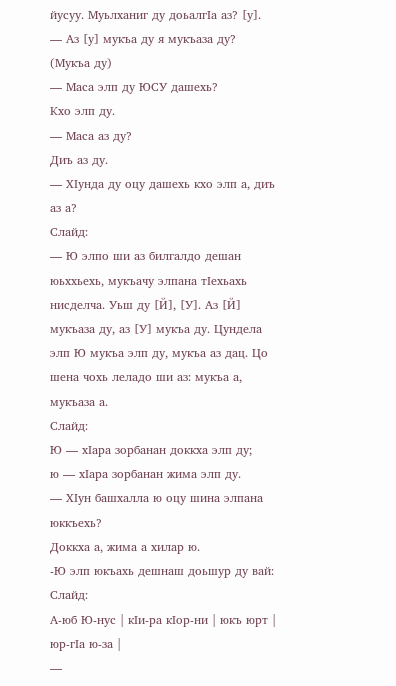йусуу. Муьлханиг ду доьалгIа аз? [у].
— Аз [у] мукъа ду я мукъаза ду? (Мукъа ду)
— Маса элп ду ЮСУ дашехь?
Кхо элп ду.
— Маса аз ду?
Диъ аз ду.
— ХIунда ду оцу дашехь кхо элп а, диъ аз а?
Слайд:
— Ю элпо ши аз билгалдо дешан юьххьехь, мукъачу элпана тIехьахь нисделча. Уьш ду [Й], [У]. Аз [Й] мукъаза ду, аз [У] мукъа ду. Цундела элп Ю мукъа элп ду, мукъа аз дац. Цо шена чохь леладо ши аз: мукъа а, мукъаза а.
Слайд:
Ю — хIара зорбанан доккха элп ду;
ю — хIара зорбанан жима элп ду.
— ХIун башхалла ю оцу шина элпана юккъехь?
Доккха а, жима а хилар ю.
-Ю элп юкъахь дешнаш доьшур ду вай:
Слайд:
А-юб Ю-нус | кIи-ра кIор-ни | юкъ юрт | юр-гIа ю-за |
—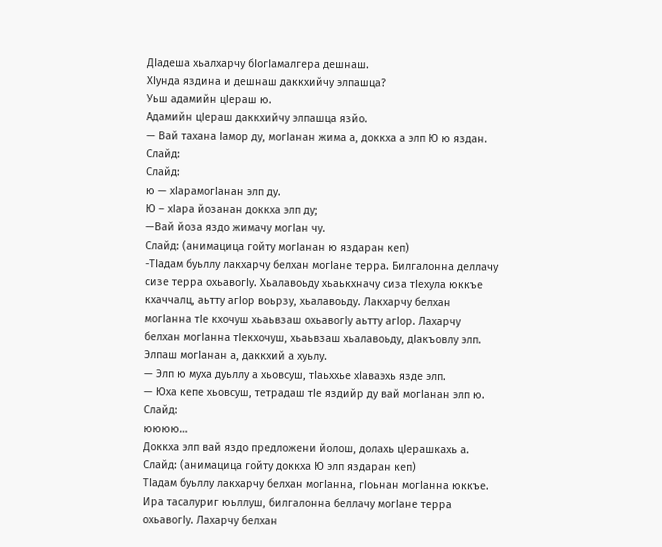ДIадеша хьалхарчу бIогIамалгера дешнаш.
ХIунда яздина и дешнаш даккхийчу элпашца?
Уьш адамийн цIераш ю.
Адамийн цIераш даккхийчу элпашца язйо.
— Вай тахана Iамор ду, могIанан жима а, доккха а элп Ю ю яздан.
Слайд:
Слайд:
ю — хIарамогIанан элп ду.
Ю – хIара йозанан доккха элп ду;
—Вай йоза яздо жимачу могIан чу.
Слайд: (анимацица гойту могIанан ю яздаран кеп)
-ТIадам буьллу лакхарчу белхан могIане терра. Билгалонна деллачу сизе терра охьавогIу. Хьалавоьду хьаькхначу сиза тIехула юккъе кхаччалц, аьтту агIор воьрзу, хьалавоьду. Лакхарчу белхан могIанна тIе кхочуш хьаьвзаш охьавогIу аьтту агIор. Лахарчу белхан могIанна тIекхочуш, хьаьвзаш хьалавоьду, дIакъовлу элп.
Элпаш могIанан а, даккхий а хуьлу.
— Элп ю муха дуьллу а хьовсуш, тIаьххье хIаваэхь язде элп.
— Юха кепе хьовсуш, тетрадаш тIе яздийр ду вай могIанан элп ю.
Слайд:
юююю…
Доккха элп вай яздо предложени йолош, долахь цIерашкахь а.
Слайд: (анимацица гойту доккха Ю элп яздаран кеп)
ТIадам буьллу лакхарчу белхан могIанна, гIоьнан могIанна юккъе. Ира тасалуриг юьллуш, билгалонна беллачу могIане терра охьавогIу. Лахарчу белхан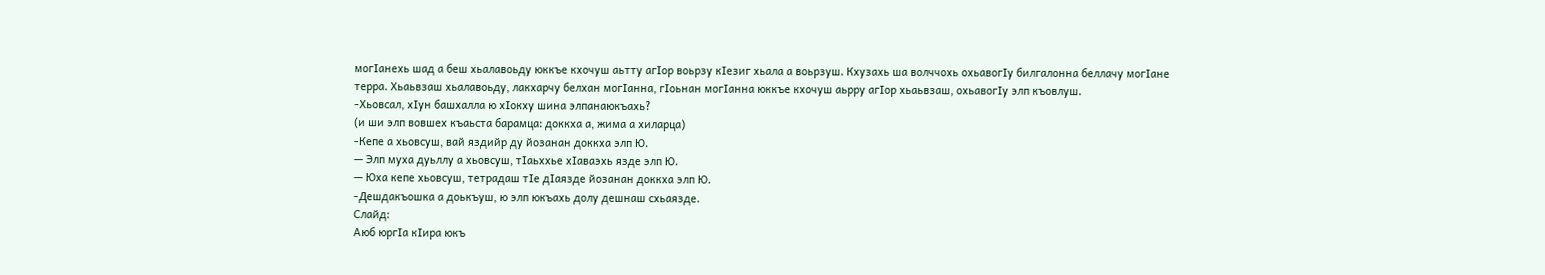могIанехь шад а беш хьалавоьду юккъе кхочуш аьтту агIор воьрзу кIезиг хьала а воьрзуш. Кхузахь ша волччохь охьавогIу билгалонна беллачу могIане терра. Хьаьвзаш хьалавоьду, лакхарчу белхан могIанна, гIоьнан могIанна юккъе кхочуш аьрру агIор хьаьвзаш, охьавогIу элп къовлуш.
-Хьовсал, хIун башхалла ю хIокху шина элпанаюкъахь?
(и ши элп вовшех къаьста барамца: доккха а, жима а хиларца)
-Кепе а хьовсуш, вай яздийр ду йозанан доккха элп Ю.
— Элп муха дуьллу а хьовсуш, тIаьххье хIаваэхь язде элп Ю.
— Юха кепе хьовсуш, тетрадаш тIе дIаязде йозанан доккха элп Ю.
-Дешдакъошка а доькъуш, ю элп юкъахь долу дешнаш схьаязде.
Слайд:
Аюб юргIа кIира юкъ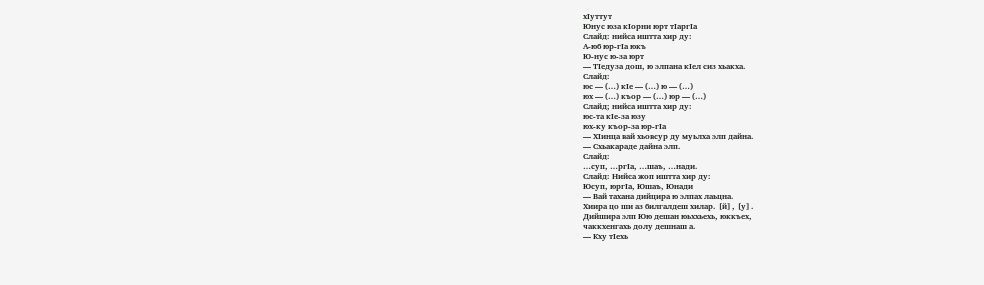хIуттут
Юнус юза кIорни юрт тIаргIа
Слайд: нийса иштта хир ду:
А-юб юр-гIа юкъ
Ю-нус ю-за юрт
— ТIедуза дош, ю элпана кIел сиз хьакха.
Слайд:
юс — (…) кIе — (…) ю — (…)
юх — (…) къор — (…) юр — (…)
Слайд; нийса иштта хир ду:
юс-та кIе-за юзу
юх-ку къор-за юр-гIа
— ХIинца вай хьовсур ду муьлха элп дайна.
— Схьакараде дайна элп.
Слайд:
…суп, …ргIа, …шаъ, …нади.
Слайд: Нийса жоп иштта хир ду:
Юсуп, юргIа, Юшаъ, Юнади
— Вай тахана дийцира ю элпах лаьцна.
Хиира цо ши аз билгалдеш хилар. [й], [у].
Дийшира элп Юю дешан юьххьехь, юккъех,
чаккхенгахь долу дешнаш а.
— Кху тIехь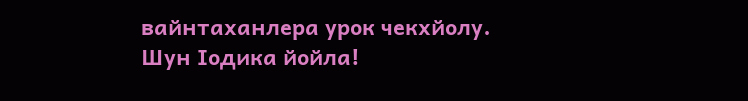вайнтаханлера урок чекхйолу.
Шун Iодика йойла!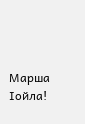Марша Iойла!